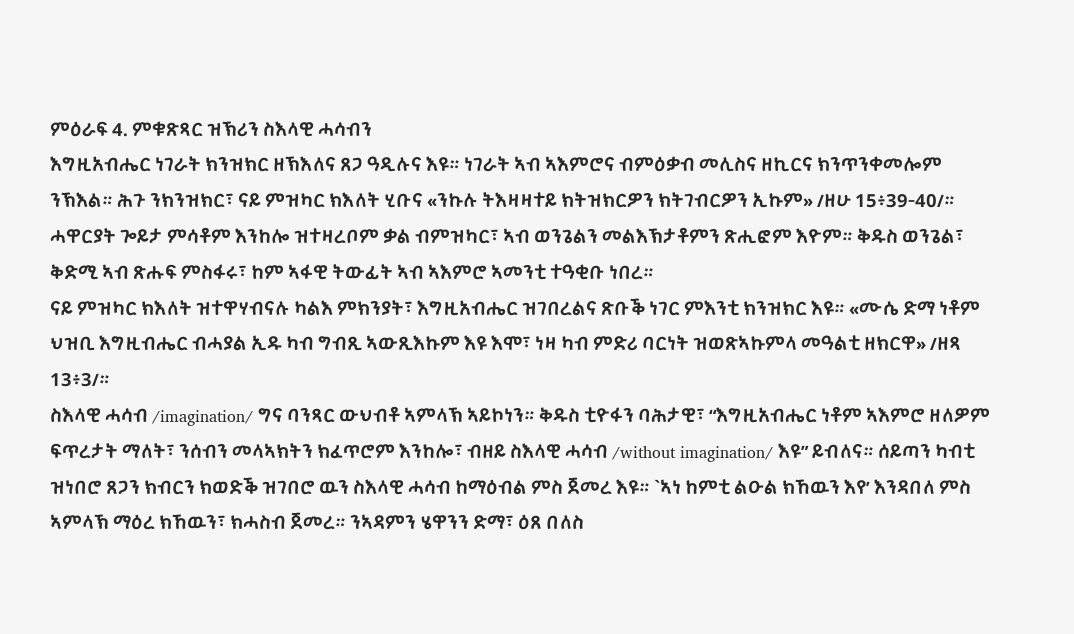ምዕራፍ 4. ምቁጽጻር ዝኽሪን ስእላዊ ሓሳብን
እግዚአብሔር ነገራት ክንዝክር ዘኽእለና ጸጋ ዓዲሉና እዩ። ነገራት ኣብ ኣእምሮና ብምዕቃብ መሊስና ዘኪርና ክንጥንቀመሎም ንኽእል። ሕጉ ንክንዝክር፣ ናይ ምዝካር ክእለት ሂቡና «ንኩሉ ትእዛዛተይ ክትዝክርዎን ክትገብርዎን ኢኩም» /ዘሁ 15፥39-40/።
ሓዋርያት ጐይታ ምሳቶም እንከሎ ዝተዛረቦም ቃል ብምዝካር፣ ኣብ ወንጌልን መልእኽታቶምን ጽሒፎም እዮም። ቅዱስ ወንጌል፣ ቅድሚ ኣብ ጽሑፍ ምስፋሩ፣ ከም ኣፋዊ ትውፊት ኣብ ኣእምሮ ኣመንቲ ተዓቂቡ ነበረ።
ናይ ምዝካር ክእለት ዝተዋሃብናሉ ካልእ ምክንያት፣ እግዚአብሔር ዝገበረልና ጽቡቕ ነገር ምእንቲ ክንዝክር እዩ። «ሙሴ ድማ ነቶም ህዝቢ እግዚብሔር ብሓያል ኢዱ ካብ ግብጺ ኣውጺእኩም እዩ እሞ፣ ነዛ ካብ ምድሪ ባርነት ዝወጽኣኩምላ መዓልቲ ዘክርዋ» /ዘጻ 13፥3/።
ስእላዊ ሓሳብ /imagination/ ግና ባንጻር ውህብቶ ኣምላኽ ኣይኮነን። ቅዱስ ቲዮፋን ባሕታዊ፣ “እግዚአብሔር ነቶም ኣእምሮ ዘለዎም ፍጥረታት ማለት፣ ንሰብን መላኣክትን ክፈጥሮም እንከሎ፣ ብዘይ ስእላዊ ሓሳብ /without imagination/ እዩ” ይብለና። ሰይጣን ካብቲ ዝነበሮ ጸጋን ክብርን ክወድቕ ዝገበሮ ዉን ስእላዊ ሓሳብ ከማዕብል ምስ ጀመረ እዩ። `ኣነ ከምቲ ልዑል ክኸዉን እየ’ እንዳበለ ምስ ኣምላኽ ማዕረ ክኸዉን፣ ክሓስብ ጀመረ። ንኣዳምን ሄዋንን ድማ፣ ዕጸ በለስ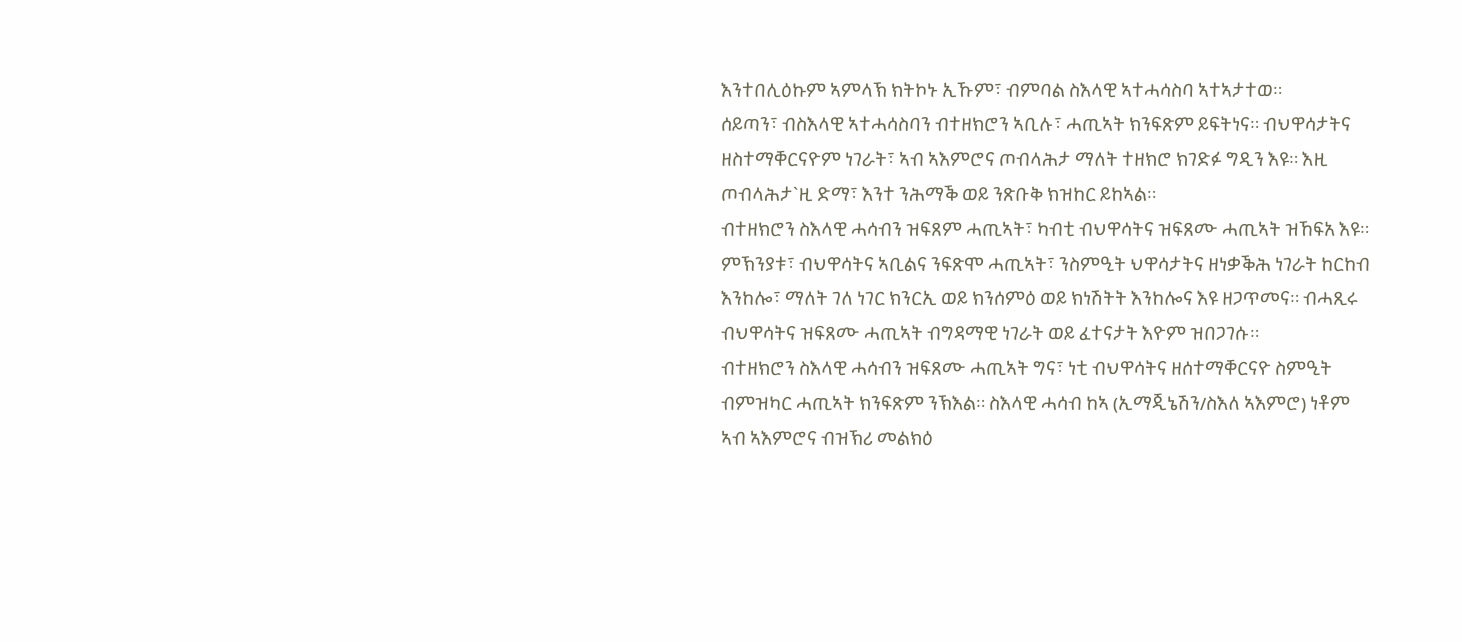እንተበሊዕኩም ኣምላኽ ክትኮኑ ኢኹም፣ ብምባል ስእላዊ ኣተሓሳስባ ኣተኣታተወ።
ሰይጣን፣ ብስእላዊ ኣተሓሳስባን ብተዘክሮን ኣቢሉ፣ ሓጢኣት ክንፍጽም ይፍትነና። ብህዋሳታትና ዘስተማቐርናዮም ነገራት፣ ኣብ ኣእምሮና ጦብላሕታ ማለት ተዘክሮ ክገድፉ ግዲን እዩ። እዚ ጦብላሕታ`ዚ ድማ፣ እንተ ንሕማቕ ወይ ንጽቡቅ ክዝከር ይከኣል።
ብተዘክሮን ስእላዊ ሓሳብን ዝፍጸም ሓጢኣት፣ ካብቲ ብህዋሳትና ዝፍጸሙ ሓጢኣት ዝኸፍአ እዩ። ምኽንያቱ፣ ብህዋሳትና ኣቢልና ንፍጽሞ ሓጢኣት፣ ንስምዒት ህዋሳታትና ዘነቃቕሕ ነገራት ከርከብ እንከሎ፣ ማለት ገለ ነገር ክንርኢ ወይ ክንሰምዕ ወይ ክነሽትት እንከሎና እዩ ዘጋጥመና። ብሓጺሩ ብህዋሳትና ዝፍጸሙ ሓጢኣት ብግዳማዊ ነገራት ወይ ፈተናታት እዮም ዝበጋገሱ።
ብተዘክሮን ስእላዊ ሓሳብን ዝፍጸሙ ሓጢኣት ግና፣ ነቲ ብህዋሳትና ዘሰተማቐርናዮ ስምዒት ብምዝካር ሓጢኣት ክንፍጽም ንኽእል። ስእላዊ ሓሳብ ከኣ (ኢማጂኔሽን/ስእለ ኣእምሮ) ነቶም ኣብ ኣእምሮና ብዝኽሪ መልክዕ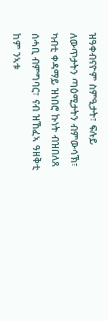ዝዓቀብናዮም ስምዒታት፣ ፍሉይ ለውጥታትን ጣዕሚታትን ብምውሳኽ፣ ካብቲ ቀዳማይ ዝነበሮ ኩነት ብዝበለጸ ሰሓቢ ብምግባር፣ ናብ ዝኸፈኣ ዓዘቅቲ ከም ንኣቱ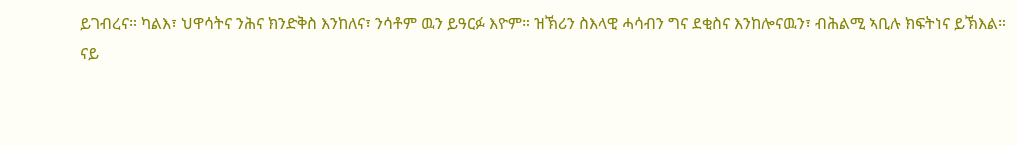ይገብረና። ካልእ፣ ህዋሳትና ንሕና ክንድቅስ እንከለና፣ ንሳቶም ዉን ይዓርፉ እዮም። ዝኽሪን ስእላዊ ሓሳብን ግና ደቂስና እንከሎናዉን፣ ብሕልሚ ኣቢሉ ክፍትነና ይኽእል።
ናይ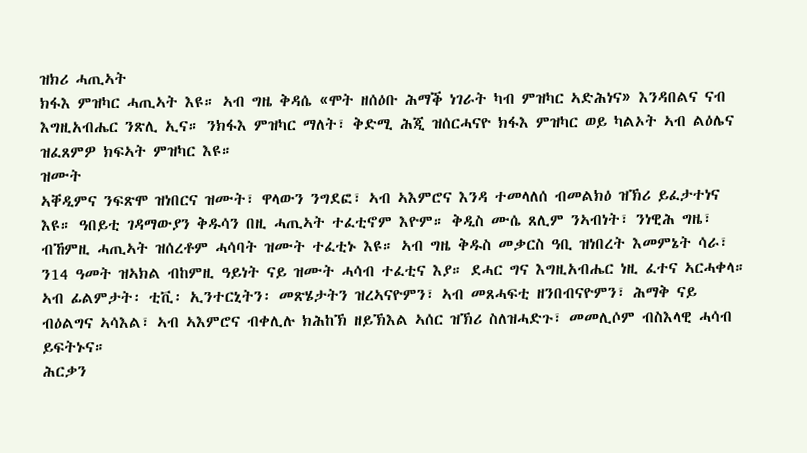ዝክሪ ሓጢኣት
ክፋእ ምዝካር ሓጢኣት እዩ። ኣብ ግዜ ቅዳሴ «ሞት ዘሰዕቡ ሕማቕ ነገራት ካብ ምዝካር ኣድሕነና» እንዳበልና ናብ እግዚአብሔር ንጽሊ ኢና። ንክፋእ ምዝካር ማለት፣ ቅድሚ ሕጂ ዝሰርሓናዮ ክፋእ ምዝካር ወይ ካልኦት ኣብ ልዕሌና ዝፈጸምዎ ክፍኣት ምዝካር እዩ።
ዝሙት
ኣቐዲምና ንፍጽሞ ዝነበርና ዝሙት፣ ዋላውን ንግደፎ፣ ኣብ ኣእምሮና እንዳ ተመላለሰ ብመልክዕ ዝኽሪ ይፈታተነና እዩ። ዓበይቲ ገዳማውያን ቅዱሳን በዚ ሓጢኣት ተፈቲኖም እዮም። ቅዲስ ሙሴ ጸሊም ንኣብነት፣ ንነዊሕ ግዜ፣ ብኸምዚ ሓጢኣት ዝሰረቶም ሓሳባት ዝሙት ተፈቲኑ እዩ። ኣብ ግዜ ቅዱስ መቃርስ ዓቢ ዝነበረት እመምኔት ሳራ፣ ን14 ዓመት ዝኣክል ብከምዚ ዓይነት ናይ ዝሙት ሓሳብ ተፈቲና እያ። ደሓር ግና እግዚአብሔር ነዚ ፈተና ኣርሓቀላ። ኣብ ፊልምታት፡ ቲቪ፡ ኢንተርኒትን፡ መጽሄታትን ዝረኣናዮምን፣ ኣብ መጸሓፍቲ ዘንበብናዮምን፣ ሕማቅ ናይ ብዕልግና ኣሳእል፣ ኣብ ኣእምሮና ብቀሊሉ ክሕከኽ ዘይኽእል ኣሰር ዝኽሪ ስለዝሓድጉ፣ መመሊሶም ብስእላዊ ሓሳብ ይፍትኑና።
ሕርቃን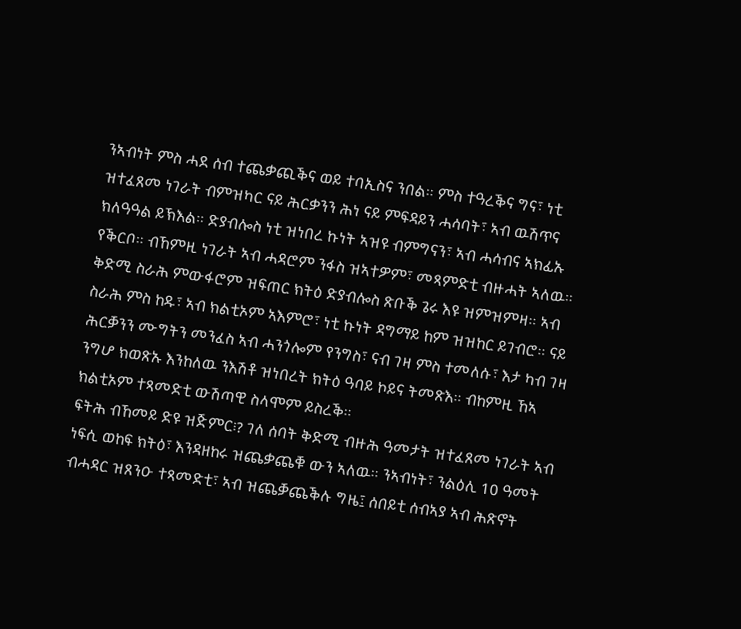ንኣብነት ምስ ሓደ ሰብ ተጨቃጪቕና ወይ ተባኢስና ንበል። ምስ ተዓረቕና ግና፣ ነቲ ዝተፈጸመ ነገራት ብምዝካር ናይ ሕርቃንን ሕነ ናይ ምፍዳይን ሓሳባት፣ ኣብ ዉሽጥና ክለዓዓል ይኽእል። ድያብሎስ ነቲ ዝነበረ ኩነት ኣዝዩ ብምግናን፣ ኣብ ሓሳብና ኣክፊኡ የቕርቦ። ብኸምዚ ነገራት ኣብ ሓዳሮም ንፋስ ዝኣተዎም፣ መጻምድቲ ብዙሓት ኣለዉ።
ቅድሚ ስራሕ ምውፋሮም ዝፍጠር ክትዕ ድያብሎስ ጽቡቕ ጌሩ እዩ ዝምዝምዛ። ኣብ ስራሕ ምስ ከዱ፣ ኣብ ክልቲኦም ኣእምሮ፣ ነቲ ኩነት ዳግማይ ከም ዝዝከር ይገብሮ። ናይ ሕርቓንን ሙግትን መንፈስ ኣብ ሓንጎሎም የንግስ፣ ናብ ገዛ ምስ ተመለሱ፣ እታ ካብ ገዛ ንግሆ ክወጽኡ እንከለዉ ንእሽቶ ዝነበረት ክትዕ ዓባይ ኮይና ትመጽእ። ብከምዚ ኸኣ ክልቲኦም ተጻመድቲ ውሽጣዊ ስላሞም ይስረቕ።
ፍትሕ ብኸመይ ድዩ ዝጅምር፧? ገለ ሰባት ቅድሚ ብዙሕ ዓመታት ዝተፈጸመ ነገራት ኣብ ነፍሲ ወከፍ ክትዕ፣ እንዳዘከሩ ዝጨቃጨቑ ውን ኣለዉ። ንኣብነት፣ ንልዕሊ 10 ዓመት ብሓዳር ዝጸንዑ ተጻመድቲ፣ ኣብ ዝጨቓጨቕሉ ግዜ፤ ሰበይቲ ሰብኣያ ኣብ ሕጽኖት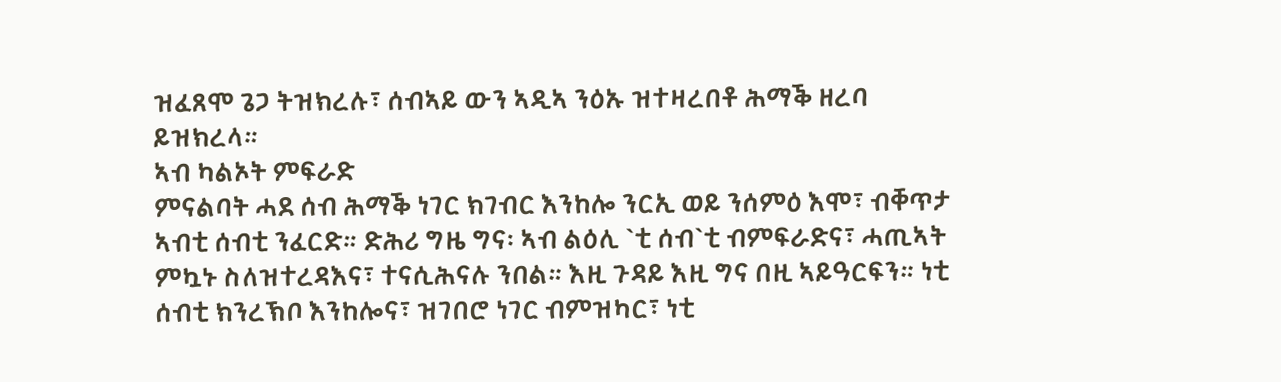ዝፈጸሞ ጌጋ ትዝክረሉ፣ ሰብኣይ ውን ኣዲኣ ንዕኡ ዝተዛረበቶ ሕማቕ ዘረባ ይዝክረላ።
ኣብ ካልኦት ምፍራድ
ምናልባት ሓደ ሰብ ሕማቕ ነገር ክገብር እንከሎ ንርኢ ወይ ንሰምዕ እሞ፣ ብቐጥታ ኣብቲ ሰብቲ ንፈርድ። ድሕሪ ግዜ ግና፡ ኣብ ልዕሊ `ቲ ሰብ`ቲ ብምፍራድና፣ ሓጢኣት ምኳኑ ስለዝተረዳእና፣ ተናሲሕናሉ ንበል። እዚ ጉዳይ እዚ ግና በዚ ኣይዓርፍን። ነቲ ሰብቲ ክንረኽቦ እንከሎና፣ ዝገበሮ ነገር ብምዝካር፣ ነቲ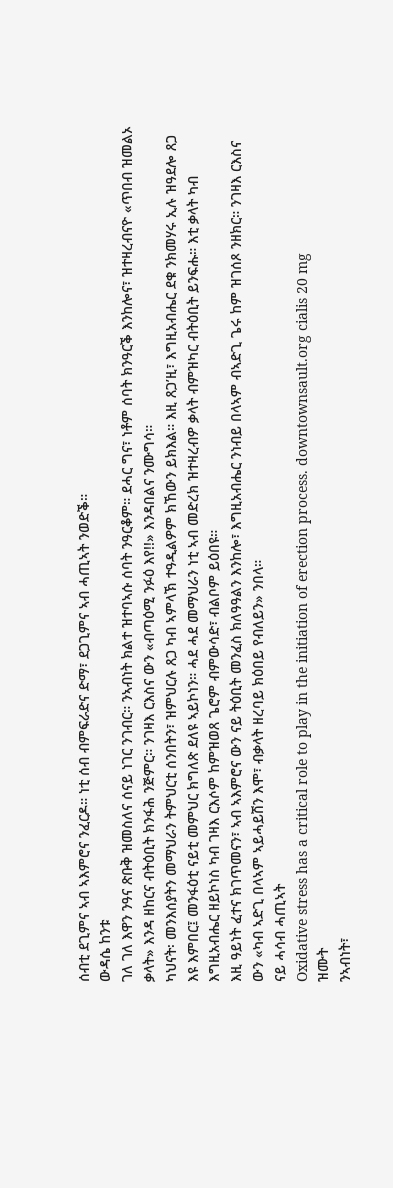ሰብቲ ደጊምና ኣብ ኣእምሮና ንፈርዶ። ነቲ ሰብ ብምፍራድና ድማ፣ ደጋጊምና ኣብ ሓጢኣት ንወድቕ።
ውዳሴ ከንቱ
ገለ ገለ እዋን ንዓና ጽቡቅ ዝመስለና ሰናይ ነገር ንገብር። ንኣብነት ክልተ ዝተባኣሱ ሰባት ንዓርቆም። ደሓር ግና፣ ነቶም ሰባት ክንዓርቕ እንከሎና፣ ዝተዛረብናዮ «ጥበብ ዝመልኦ ቃላት» እንዳ ዘከርና ብትዕቢት ክንፋሕ ንጅምር። ንገዛእ ርእስና ውን «ብጣዕሚ ንፉዕ እየ!!» እንዳበልና ንሙግሳ።
ካህናት፡ መንእሰያትን መማህራን ትምህርቲ ሰንበትን፣ ዝምህርሉ ጸጋ ካብ ኣምላኽ ተዓዲልዎም ክኸውን ይክእል። እዚ ጸጋ’ዚ፣ እግዚአብሔር ደቁ ንክመሃሩ ኢሉ ዝዓደሎ ጸጋ እዩ እምበር፤ መንፋዕቲ ናይቲ መምህር ክግለጽ ደለዩ ኣይኮነን። ሓደ ሓደ መማህራን ነቲ ኣብ መድረክ ዝተዛረብዎ ቃላት ብምዝካር ብትዕቢት ይንፍሑ። እቲ ቃላት ካብ እግዚአብሔር ዘይኮነስ ካብ ገዛእ ርእሶም ከምዝወጸ ጌሮም ብምውሳድ፣ ብልቦም ይዕበዩ።
እዚ ዓይነት ፈተና ክገጥመናን፣ ኣብ ኣእምሮና ውን ናይ ትዕቢት መንፈስ ክለዓዓልን እንከሎ፣ እግዚአብሔር ንነብይ በላኣም ብኣድጊ ጌሩ ከም ዝገሰጾ ንዘክር። ንገዛእ ርእስና ውን «ካብ ኣድጊ በላኣም ኣይሓይሽን እሞ፣ ብቃላት ዘረባይ ክዕበይ የብለይን» ንበላ።
ናይ ሓሳብ ሓጢኣት
Oxidative stress has a critical role to play in the initiation of erection process. downtownsault.org cialis 20 mg
ዝሙት
ንኣብነት፣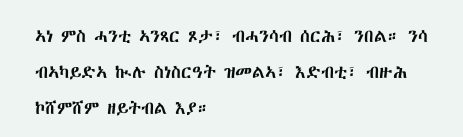ኣነ ምስ ሓንቲ ኣንጻር ጾታ፣ ብሓንሳብ ሰርሕ፣ ንበል። ንሳ ብኣካይድኣ ኲሉ ስነስርዓት ዝመልኣ፣ እድብቲ፣ ብዙሕ ኮሸምሸም ዘይትብል እያ።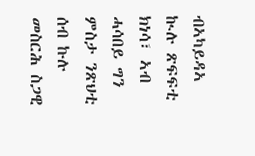ብኣካይዳኣ ኲሉ ጽፍፍቲ ክነሳ፣ ኣብ ሓሳበይ ግን ምስታ ንጽህቲ ሰብ ኩሉ መስርሕ ስጋዊ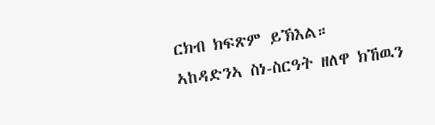ርክብ ክፍጽም ይኽእል።
ኣከዳድንኣ ስነ-ስርዓት ዘለዋ ክኸዉን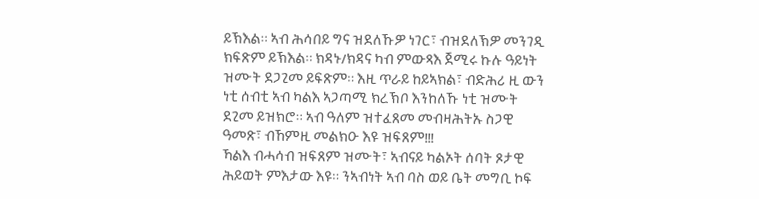ይኽእል። ኣብ ሕሳበይ ግና ዝደለኹዎ ነገር፣ ብዝደለኽዎ መንገዲ ክፍጽም ይኽእል። ክዳኑ/ክዳና ካብ ምውጻእ ጀሚሩ ኩሉ ዓይነት ዝሙት ደጋጊመ ይፍጽም። እዚ ጥራይ ከይኣክል፣ ብድሕሪ ዚ ውን ነቲ ሰብቲ ኣብ ካልእ ኣጋጣሚ ክረኽቦ እንከለኹ ነቲ ዝሙት ደጊመ ይዝክሮ። ኣብ ዓለም ዝተፈጸመ መብዛሕትኡ ስጋዊ ዓመጽ፣ ብኸምዚ መልክዑ እዩ ዝፍጸም!!!
ኻልእ ብሓሳብ ዝፍጸም ዝሙት፣ ኣብናይ ካልኦት ሰባት ጾታዊ ሕይወት ምእታው እዩ። ንኣብነት ኣብ ባስ ወይ ቤት መግቢ ኮፍ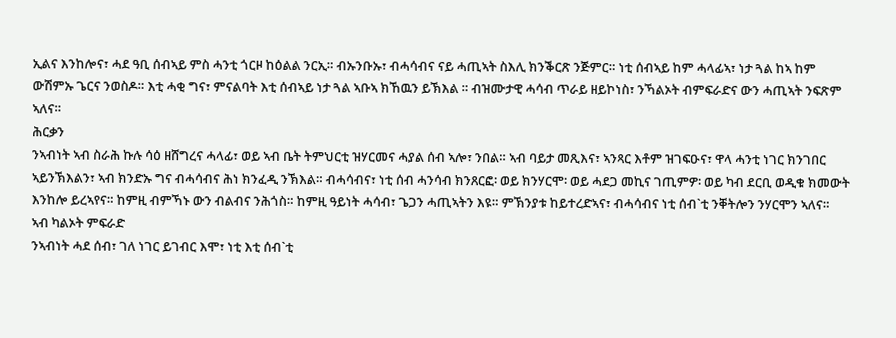ኢልና እንከሎና፣ ሓደ ዓቢ ሰብኣይ ምስ ሓንቲ ጎርዞ ከዕልል ንርኢ። ብኡንቡኡ፣ ብሓሳብና ናይ ሓጢኣት ስእሊ ክንቕርጽ ንጅምር። ነቲ ሰብኣይ ከም ሓላፊኣ፣ ነታ ጓል ከኣ ከም ውሽምኡ ጌርና ንወስዶ። እቲ ሓቂ ግና፣ ምናልባት እቲ ሰብኣይ ነታ ጓል ኣቡኣ ክኸዉን ይኽእል ። ብዝሙታዊ ሓሳብ ጥራይ ዘይኮነስ፣ ንኻልኦት ብምፍራድና ውን ሓጢኣት ንፍጽም ኣለና።
ሕርቃን
ንኣብነት ኣብ ስራሕ ኩሉ ሳዕ ዘሸግረና ሓላፊ፣ ወይ ኣብ ቤት ትምህርቲ ዝሃርመና ሓያል ሰብ ኣሎ፣ ንበል። ኣብ ባይታ መጺእና፣ ኣንጻር እቶም ዝገፍዑና፣ ዋላ ሓንቲ ነገር ክንገበር ኣይንኽእልን፣ ኣብ ክንድኡ ግና ብሓሳብና ሕነ ክንፈዲ ንኽእል። ብሓሳብና፣ ነቲ ሰብ ሓንሳብ ክንጸርፎ፡ ወይ ክንሃርሞ፡ ወይ ሓደጋ መኪና ገጢምዎ፡ ወይ ካብ ደርቢ ወዲቁ ክመውት እንከሎ ይረኣየና። ከምዚ ብምኻኑ ውን ብልብና ንሕጎስ። ከምዚ ዓይነት ሓሳብ፣ ጌጋን ሓጢኣትን እዩ። ምኽንያቱ ከይተረድኣና፣ ብሓሳብና ነቲ ሰብ`ቲ ንቐትሎን ንሃርሞን ኣለና።
ኣብ ካልኦት ምፍራድ
ንኣብነት ሓደ ሰብ፣ ገለ ነገር ይገብር እሞ፣ ነቲ እቲ ሰብ`ቲ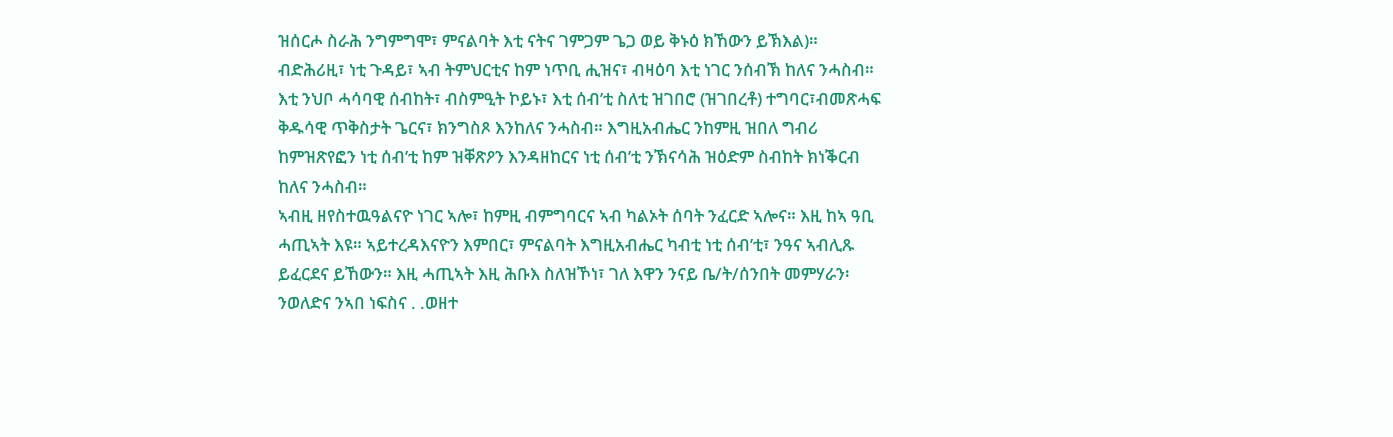ዝሰርሖ ስራሕ ንግምግሞ፣ ምናልባት እቲ ናትና ገምጋም ጌጋ ወይ ቅኑዕ ክኸውን ይኽእል)። ብድሕሪዚ፣ ነቲ ጉዳይ፣ ኣብ ትምህርቲና ከም ነጥቢ ሒዝና፣ ብዛዕባ እቲ ነገር ንሰብኽ ከለና ንሓስብ። እቲ ንህቦ ሓሳባዊ ሰብከት፣ ብስምዒት ኮይኑ፣ እቲ ሰብ’ቲ ስለቲ ዝገበሮ (ዝገበረቶ) ተግባር፣ብመጽሓፍ ቅዱሳዊ ጥቅስታት ጌርና፣ ክንግስጾ እንከለና ንሓስብ። እግዚአብሔር ንከምዚ ዝበለ ግብሪ ከምዝጽየፎን ነቲ ሰብ’ቲ ከም ዝቐጽዖን እንዳዘከርና ነቲ ሰብ’ቲ ንኽናሳሕ ዝዕድም ስብከት ክነቕርብ ከለና ንሓስብ።
ኣብዚ ዘየስተዉዓልናዮ ነገር ኣሎ፣ ከምዚ ብምግባርና ኣብ ካልኦት ሰባት ንፈርድ ኣሎና። እዚ ከኣ ዓቢ ሓጢኣት እዩ። ኣይተረዳእናዮን እምበር፣ ምናልባት እግዚአብሔር ካብቲ ነቲ ሰብ’ቲ፣ ንዓና ኣብሊጹ ይፈርደና ይኸውን። እዚ ሓጢኣት እዚ ሕቡእ ስለዝኾነ፣ ገለ እዋን ንናይ ቤ/ት/ሰንበት መምሃራን፡ ንወለድና ንኣበ ነፍስና . .ወዘተ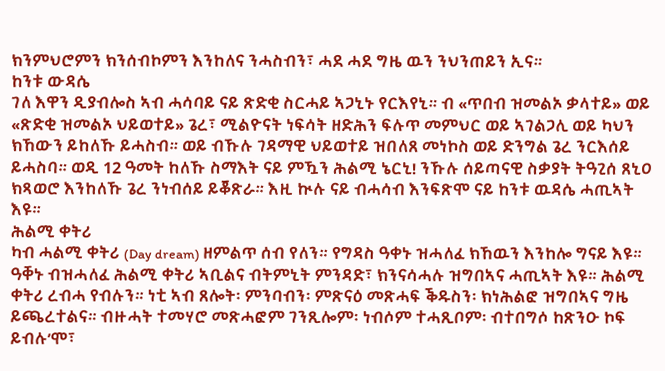ክንምህሮምን ክንሰብኮምን እንከለና ንሓስብን፣ ሓደ ሓደ ግዜ ዉን ንህንጠይን ኢና።
ከንቱ ውዳሴ
ገለ እዋን ዲያብሎስ ኣብ ሓሳባይ ናይ ጽድቂ ስርሓይ ኣጋኒኑ የርእየኒ። ብ «ጥበብ ዝመልኦ ቃላተይ» ወይ «ጽድቂ ዝመልኦ ህይወተይ» ጌረ፣ ሚልዮናት ነፍሳት ዘድሕን ፍሉጥ መምህር ወይ ኣገልጋሊ ወይ ካህን ክኸውን ይከለኹ ይሓስብ። ወይ ብኹሉ ገዳማዊ ህይወተይ ዝበለጸ መነኮስ ወይ ድንግል ጌረ ንርእሰይ ይሓስባ። ወዲ 12 ዓመት ከለኹ ስማእት ናይ ምዃን ሕልሚ ኔርኒ! ንኹሉ ሰይጣናዊ ስቃያት ትዓጊሰ ጸኒዐ ክጻወሮ እንከለኹ ጌረ ንነብሰይ ይቖጽራ። እዚ ኲሉ ናይ ብሓሳብ እንፍጽሞ ናይ ከንቱ ዉዳሴ ሓጢኣት እዩ።
ሕልሚ ቀትሪ
ካብ ሓልሚ ቀትሪ (Day dream) ዘምልጥ ሰብ የለን። የግዳስ ዓቀኑ ዝሓለፈ ክኸዉን እንከሎ ግናይ እዩ። ዓቐኑ ብዝሓለፈ ሕልሚ ቀትሪ ኣቢልና ብትምኒት ምንዳድ፣ ክንናሳሓሉ ዝግበኣና ሓጢኣት እዩ። ሕልሚ ቀትሪ ረብሓ የብሉን። ነቲ ኣብ ጸሎት፡ ምንባብን፡ ምጽናዕ መጽሓፍ ቕዱስን፡ ክነሕልፎ ዝግበኣና ግዜ ይጫረተልና። ብዙሓት ተመሃሮ መጽሓፎም ገንጺሎም፡ ነብሶም ተሓጺቦም፡ ብተበግሶ ከጽንዑ ኮፍ ይብሉ’ሞ፣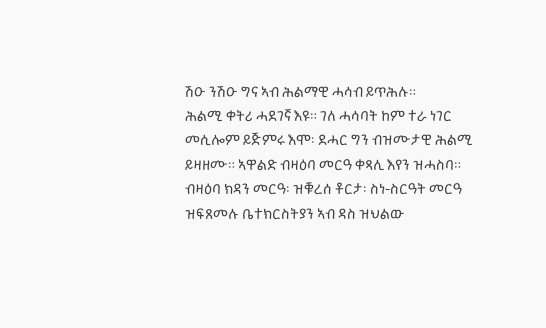ሽዑ ንሽዑ ግና ኣብ ሕልማዊ ሓሳብ ይጥሕሉ።
ሕልሚ ቀትሪ ሓደገኛ እዩ። ገለ ሓሳባት ከም ተራ ነገር መሲሎም ይጅምሩ እሞ፡ ደሓር ግን ብዝሙታዊ ሕልሚ ይዛዘሙ። ኣዋልድ ብዛዕባ መርዓ ቀጻሊ እየን ዝሓስባ። ብዛዕባ ክዳን መርዓ፡ ዝቑረሰ ቶርታ፡ ስነ-ስርዓት መርዓ ዝፍጸመሉ ቤተክርስትያን ኣብ ዳስ ዝህልው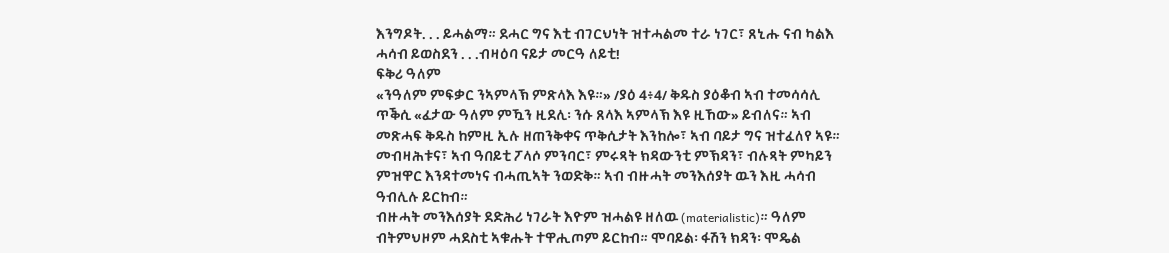እንግዶት. . . ይሓልማ። ደሓር ግና እቲ ብገርህነት ዝተሓልመ ተራ ነገር፣ ጸኒሑ ናብ ካልእ ሓሳብ ይወስደን . . .ብዛዕባ ናይታ መርዓ ለይቲ!
ፍቅሪ ዓለም
«ንዓለም ምፍቃር ንኣምላኽ ምጽላእ እዩ።» /ያዕ 4፥4/ ቅዱስ ያዕቆብ ኣብ ተመሳሳሊ ጥቕሲ «ፈታው ዓለም ምዃን ዚደሊ፡ ንሱ ጸላእ ኣምላኽ እዩ ዚኸው» ይብለና። ኣብ መጽሓፍ ቅዱስ ከምዚ ኢሉ ዘጠንቅቀና ጥቅሲታት እንከሎ፣ ኣብ ባይታ ግና ዝተፈለየ ኣዩ። መብዛሕቱና፣ ኣብ ዓበይቲ ፖላሶ ምንባር፣ ምሩጻት ክዳውንቲ ምኽዳን፣ ብሉጻት ምካይን ምዝዋር እንዳተመነና ብሓጢኣት ንወድቅ። ኣብ ብዙሓት መንእሰያት ዉን እዚ ሓሳብ ዓብሊሉ ይርከብ።
ብዙሓት መንእሰያት ደድሕሪ ነገራት እዮም ዝሓልዩ ዘለዉ (materialistic)። ዓለም ብትምህዞም ሓደስቲ ኣቁሑት ተዋሒጦም ይርከብ። ሞባይል፡ ፋሽን ክዳን፡ ሞዴል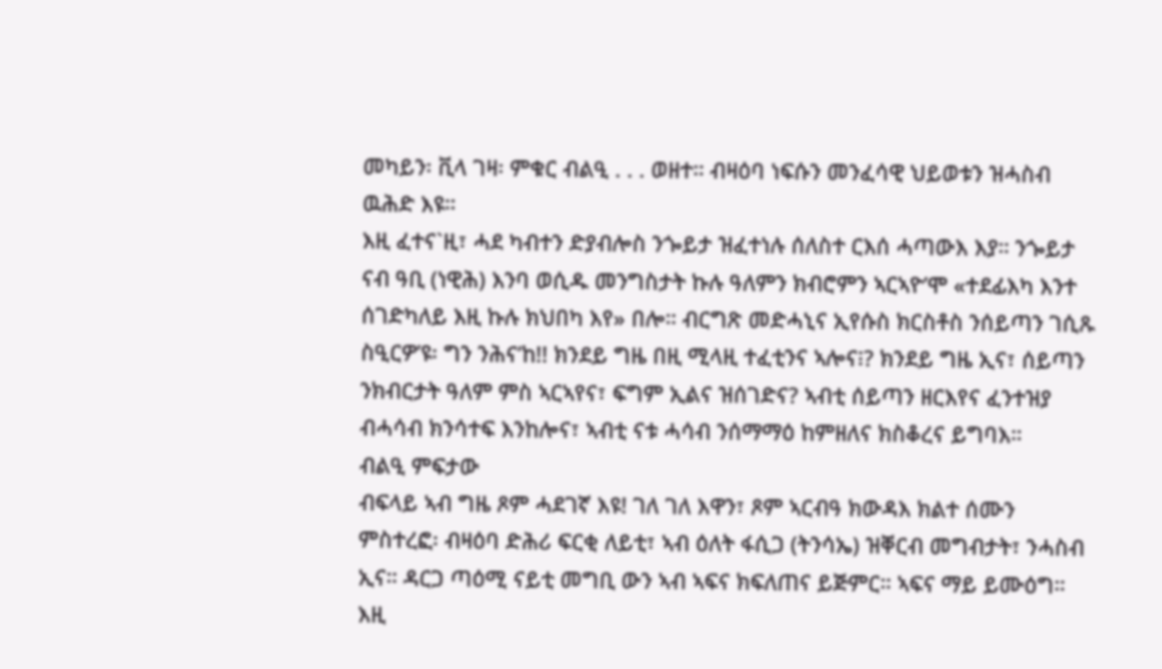መካይን፡ ቪላ ገዛ፡ ምቁር ብልዒ . . . ወዘተ። ብዛዕባ ነፍሱን መንፈሳዊ ህይወቱን ዝሓስብ ዉሕድ እዩ።
እዚ ፈተና`ዚ፣ ሓደ ካብተን ድያብሎስ ንጐይታ ዝፈተነሉ ሰለስተ ርእሰ ሓጣውእ እያ። ንጐይታ ናብ ዓቢ (ነዊሕ) እንባ ወሲዱ መንግስታት ኩሉ ዓለምን ክብሮምን ኣርኣዮ’ሞ «ተደፊእካ እንተ ሰገድካለይ እዚ ኩሉ ክህበካ እየ» በሎ። ብርግጽ መድሓኒና ኢየሱስ ክርስቶስ ንሰይጣን ገሲጹ ስዒርዎ’ዩ፡ ግን ንሕና’ከ!! ክንደይ ግዜ በዚ ሚላዚ ተፈቲንና ኣሎና፧? ክንደይ ግዜ ኢና፣ ሰይጣን ንክብርታት ዓለም ምስ ኣርኣየና፣ ፍግም ኢልና ዝሰገድና? ኣብቲ ሰይጣን ዘርእየና ፈንተዝያ ብሓሳብ ክንሳተፍ እንከሎና፣ ኣብቲ ናቱ ሓሳብ ንሰማማዕ ከምዘለና ክስቆረና ይግባእ።
ብልዒ ምፍታው
ብፍላይ ኣብ ግዜ ጾም ሓደገኛ እዩ! ገለ ገለ እዋን፣ ጾም ኣርብዓ ክውዳእ ክልተ ሰሙን ምስተረፎ፡ ብዛዕባ ድሕሪ ፍርቂ ለይቲ፣ ኣብ ዕለት ፋሲጋ (ትንሳኤ) ዝቐርብ መግብታት፣ ንሓስብ ኢና። ዳርጋ ጣዕሚ ናይቲ መግቢ ውን ኣብ ኣፍና ክፍለጠና ይጅምር። ኣፍና ማይ ይሙዕግ። እዚ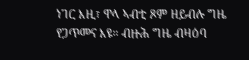ነገር እዚ፣ ዋላ ኣብቲ ጾም ዘይብሉ ግዜ የጋጥመና እዩ። ብዙሕ ግዜ ብዛዕባ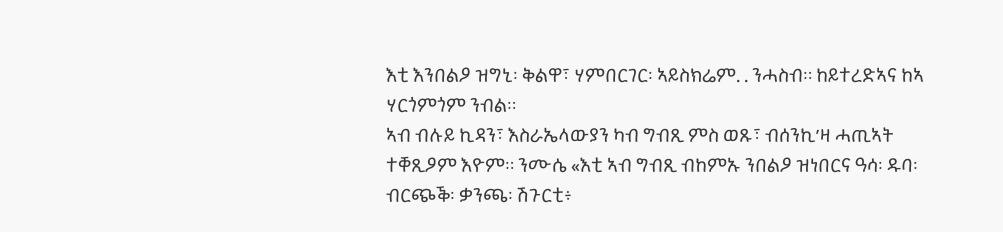እቲ እንበልዖ ዝግኒ፡ ቅልዋ፣ ሃምበርገር፡ ኣይስክሬም. . ንሓስብ። ከይተረድኣና ከኣ ሃርጎምጎም ንብል።
ኣብ ብሉይ ኪዳን፣ እስራኤላውያን ካብ ግብጺ ምስ ወጹ፣ ብሰንኪ’ዛ ሓጢኣት ተቐጺዖም እዮም። ንሙሴ «እቲ ኣብ ግብጺ ብከምኡ ንበልዖ ዝነበርና ዓሳ፡ ዱባ፡ ብርጭቕ፡ ቃንጫ፡ ሽጉርቲ፥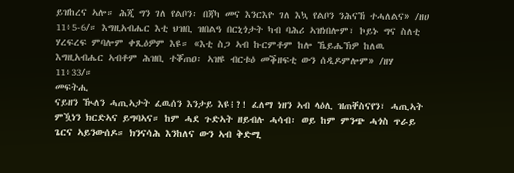ይዝከረና ኣሎ። ሕጂ ግን ገለ የልቦን፡ በጃካ መና እንርእዮ ገለ እኳ የልቦን ንሕናኸ ተሓለልና» /ዘሀ 11፥5-6/። እግዚአብሔር እቲ ህዝቢ ዝበልዓ በርኒጎታት ካብ ባሕሪ ኣዝነበሎም፣ ኮይኑ ግና ስለቲ ሃረፍረፍ ምባሎም ቀጺዕዎም እዩ። «እቲ ስጋ ኣብ ኩርምቶም ከሎ ኼይሔኽዎ ከለዉ እግዚአብሔር ኣብቶም ሕዝቢ ተቖጠዐ፡ ኣዝዩ ብርቱዕ መቕዘፍቲ ውን ሰዲዶምሎም» /ዘሃ 11፥33/።
መፍትሒ
ናይዘን ዂለን ሓጢኣታት ፈዉሰን እንታይ እዩ፧?! ፈለማ ነዘን ኣብ ላዕሊ ዝጠቐስናየን፣ ሓጢኣት ምዃነን ክርድኣና ይግባኣና። ከም ሓደ ጉድኣት ዘይብሉ ሓሳብ፡ ወይ ከም ምንጭ ሓጎስ ጥራይ ጌርና ኣይንውሰዶ። ክንናሳሕ እንከለና ውን ኣብ ቅድሚ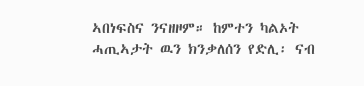ኣበነፍስና ንናዘዞም። ከምተን ካልኦት ሓጢኣታት ዉን ክንቃለሰን የድሊ፡ ናብ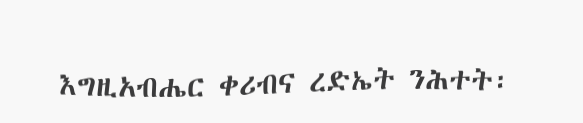እግዚአብሔር ቀሪብና ረድኤት ንሕተት፡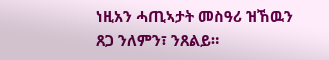ነዚአን ሓጢኣታት መስዓሪ ዝኸዉን ጸጋ ንለምን፣ ንጸልይ።